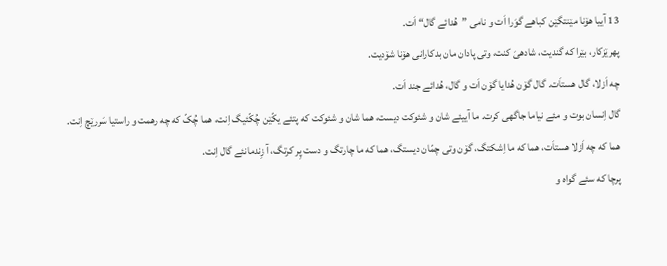13 آییا هۆنا مێنتگێن کباهے گوَرا اَت و نامی ”هُدائے گال“ اَت.
پهرێزکار، بێرا که گندیت، شادهیَ کنت، وتی پادان مان بدکارانی هۆنا شۆدیت.
چه اَزلا، گال هستاَت. گال گۆن هُدایا گۆن اَت و گال، هُدائے جند اَت.
گال اِنسان بوت و مئے نیاما جاگهی کرت. ما آییئے شان و شئوکت دیست، هما شان و شئوکت که پتئے یکّێن چُکّئیگ اِنت، هما چُکّ که چه رهمت و راستیا سَررێچ اِنت.
هما که چه اَزلا هستاَت، هما که ما اِشکتگ، گۆن وتی چمّان دیستگ، هما که ما چارتگ و دست پِر کرتگ، آ زِندمانئے گال اِنت.
پرچا که سئے گواه و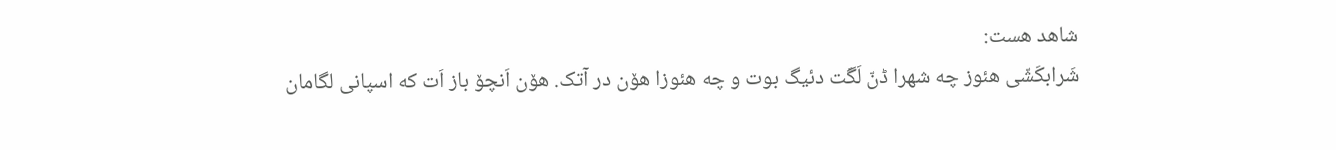شاهد هست:
شَرابکَشّی هئوز چه شهرا ڈنّ لَگَت دئیگ بوت و چه هئوزا هۆن در آتک. هۆن اَنچۆ باز اَت که اسپانی لگامان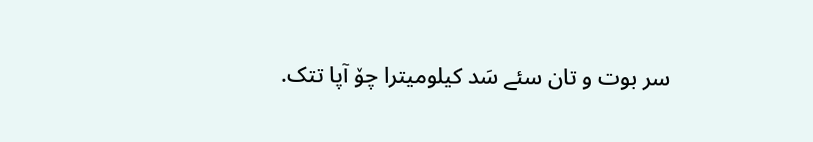سر بوت و تان سئے سَد کیلومیترا چۆ آپا تتک.